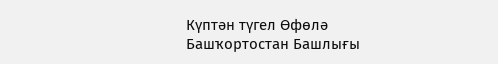Күптән түгел Өфөлә Башҡортостан Башлығы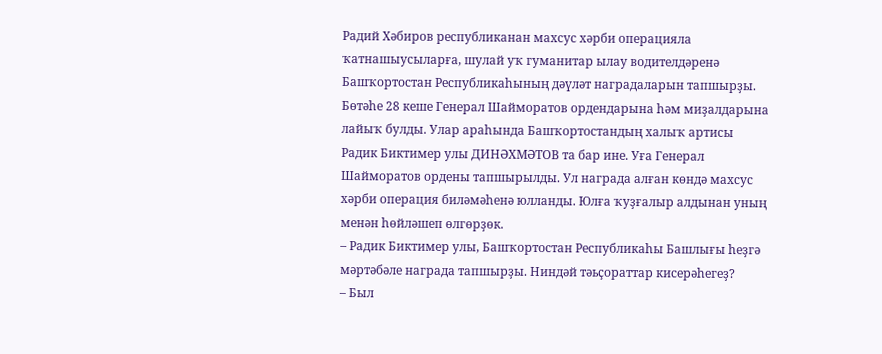Радий Хәбиров республиканан махсус хәрби операцияла ҡатнашыусыларға, шулай уҡ гуманитар ылау водителдәренә Башҡортостан Республикаһының дәүләт наградаларын тапшырҙы. Бөтәһе 28 кеше Генерал Шайморатов ордендарына һәм миҙалдарына лайыҡ булды. Улар араһында Башҡортостандың халыҡ артисы Радик Биктимер улы ДИНӘХМӘТОВ та бар ине. Уға Генерал Шайморатов ордены тапшырылды. Ул награда алған көндә махсус хәрби операция биләмәһенә юлланды. Юлға ҡуҙғалыр алдынан уның менән һөйләшеп өлгөрҙөк.
– Радик Биктимер улы, Башҡортостан Республикаһы Башлығы һеҙгә мәртәбәле награда тапшырҙы. Ниндәй тәьҫораттар кисерәһегеҙ?
– Был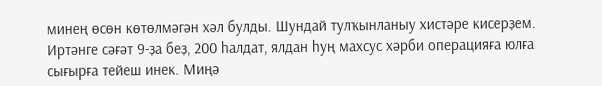минең өсөн көтөлмәгән хәл булды. Шундай тулҡынланыу хистәре кисерҙем. Иртәнге сәғәт 9-ҙа беҙ, 200 һалдат, ялдан һуң махсус хәрби операцияға юлға сығырға тейеш инек. Миңә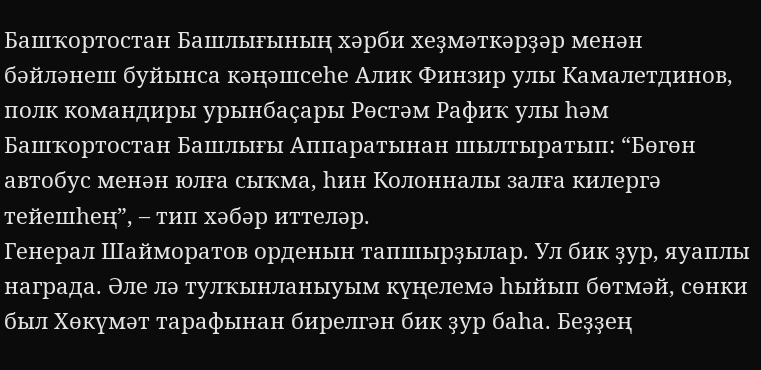Башҡортостан Башлығының хәрби хеҙмәткәрҙәр менән бәйләнеш буйынса кәңәшсеһе Алик Финзир улы Камалетдинов, полк командиры урынбаҫары Рөстәм Рафиҡ улы һәм Башҡортостан Башлығы Аппаратынан шылтыратып: “Бөгөн автобус менән юлға сыҡма, һин Колонналы залға килергә тейешһең”, – тип хәбәр иттеләр.
Генерал Шайморатов орденын тапшырҙылар. Ул бик ҙур, яуаплы награда. Әле лә тулҡынланыуым күңелемә һыйып бөтмәй, сөнки был Хөкүмәт тарафынан бирелгән бик ҙур баһа. Беҙҙең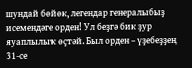шундай бөйөк, легендар генералыбыҙ исемендәге орден! Ул беҙгә бик ҙур яуаплылыҡ өҫтәй. Был орден – үҙебеҙҙең 31-се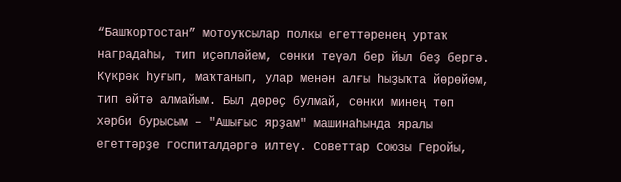“Башҡортостан” мотоуҡсылар полкы егеттәренең уртаҡ наградаһы, тип иҫәпләйем, сөнки теүәл бер йыл беҙ бергә.
Күкрәк һуғып, маҡтанып, улар менән алғы һыҙыҡта йөрөйөм, тип әйтә алмайым. Был дөрөҫ булмай, сөнки минең төп хәрби бурысым – "Ашығыс ярҙам" машинаһында яралы егеттәрҙе госпиталдәргә илтеү. Советтар Союзы Геройы,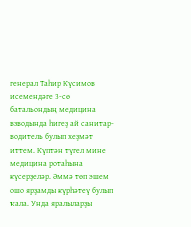генерал Таһир Күсимов исемендәге 3-сө батальондың медицина взводында һигеҙ ай санитар-водитель булып хеҙмәт иттем. Күптән түгел мине медицина ротаһына күсерҙеләр. Әммә төп эшем ошо ярҙамды күрһәтеү булып ҡала. Унда яралыларҙы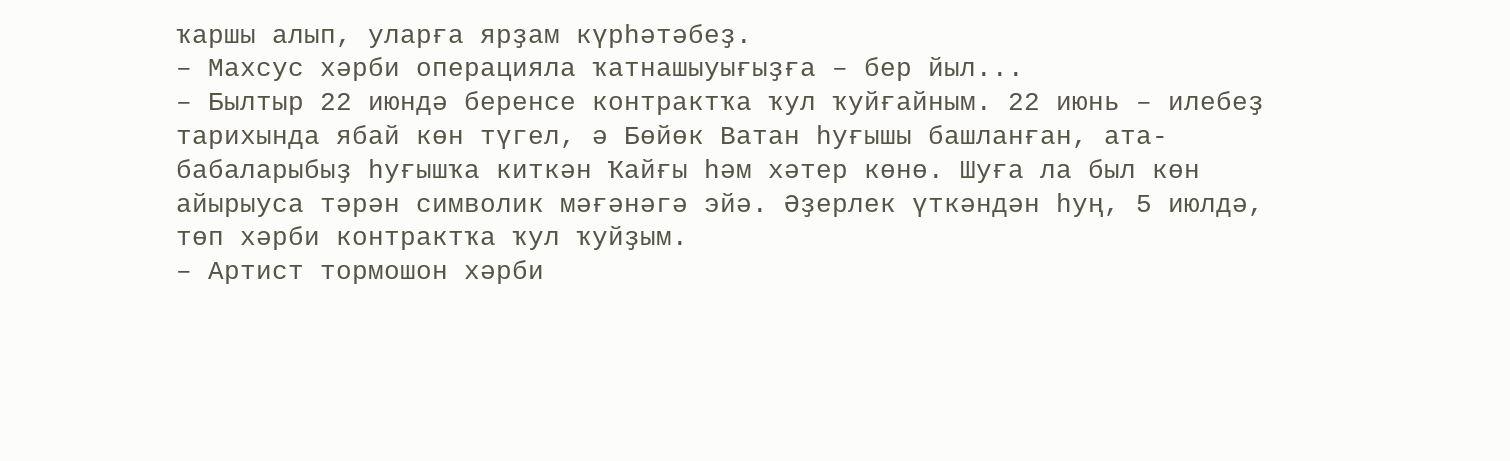ҡаршы алып, уларға ярҙам күрһәтәбеҙ.
– Махсус хәрби операцияла ҡатнашыуығыҙға – бер йыл...
– Былтыр 22 июндә беренсе контрактҡа ҡул ҡуйғайным. 22 июнь – илебеҙ тарихында ябай көн түгел, ә Бөйөк Ватан һуғышы башланған, ата-бабаларыбыҙ һуғышҡа киткән Ҡайғы һәм хәтер көнө. Шуға ла был көн айырыуса тәрән символик мәғәнәгә эйә. Әҙерлек үткәндән һуң, 5 июлдә, төп хәрби контрактҡа ҡул ҡуйҙым.
– Артист тормошон хәрби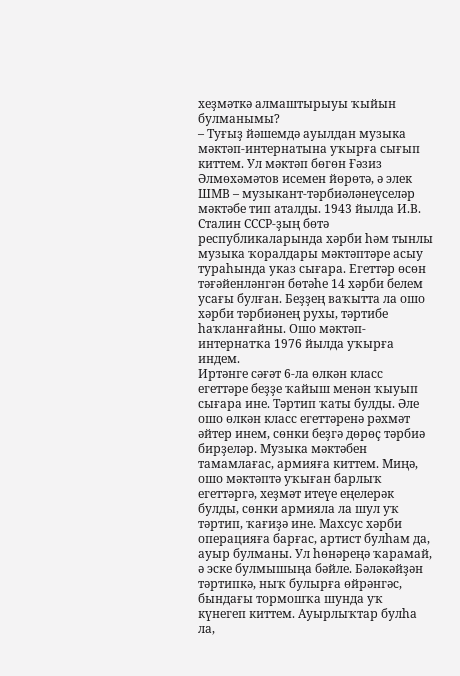хеҙмәткә алмаштырыуы ҡыйын булманымы?
– Туғыҙ йәшемдә ауылдан музыка мәктәп-интернатына уҡырға сығып киттем. Ул мәктәп бөгөн Ғәзиз Әлмөхәмәтов исемен йөрөтә, ә элек ШМВ – музыкант-тәрбиәләнеүселәр мәктәбе тип аталды. 1943 йылда И.В. Сталин СССР-ҙың бөтә республикаларында хәрби һәм тынлы музыка ҡоралдары мәктәптәре асыу тураһында указ сығара. Егеттәр өсөн тәғәйенләнгән бөтәһе 14 хәрби белем усағы булған. Беҙҙең ваҡытта ла ошо хәрби тәрбиәнең рухы, тәртибе һаҡланғайны. Ошо мәктәп-интернатҡа 1976 йылда уҡырға индем.
Иртәнге сәғәт 6-ла өлкән класс егеттәре беҙҙе ҡайыш менән ҡыуып сығара ине. Тәртип ҡаты булды. Әле ошо өлкән класс егеттәренә рәхмәт әйтер инем, сөнки беҙгә дөрөҫ тәрбиә бирҙеләр. Музыка мәктәбен тамамлағас, армияға киттем. Миңә, ошо мәктәптә уҡыған барлыҡ егеттәргә, хеҙмәт итеүе еңелерәк булды, сөнки армияла ла шул уҡ тәртип, ҡағиҙә ине. Махсус хәрби операцияға барғас, артист булһам да, ауыр булманы. Ул һөнәреңә ҡарамай, ә эске булмышыңа бәйле. Бәләкәйҙән тәртипкә, ныҡ булырға өйрәнгәс, бындағы тормошҡа шунда уҡ күнегеп киттем. Ауырлыҡтар булһа ла,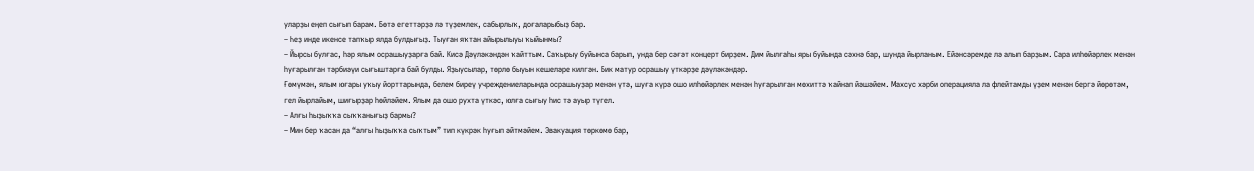уларҙы еңеп сығып барам. Бөтә егеттәрҙә лә түҙемлек, сабырлыҡ, доғаларыбыҙ бар.
– Һеҙ инде икенсе тапҡыр ялда булдығыҙ. Тыуған яҡтан айырылыуы ҡыйынмы?
– Йырсы булғас, һәр ялым осрашыуҙарға бай. Кисә Дәүләкәндән ҡайттым. Саҡырыу буйынса барып, унда бер сәғәт концерт бирҙем. Дим йылғаһы яры буйында сәхнә бар, шунда йырланым. Ейәнсәремде лә алып барҙым. Сара илһөйәрлек менән һуғарылған тәрбиәүи сығыштарға бай булды. Яҙыусылар, төрлө быуын кешеләре килгән. Бик матур осрашыу үткәрҙе дәүләкәндәр.
Ғөмүмән, ялым юғары уҡыу йорттарында, белем биреү учреждениеларында осрашыуҙар менән үтә, шуға күрә ошо илһөйәрлек менән һуғарылған мөхиттә ҡайнап йәшәйем. Махсус хәрби операцияла ла флейтамды үҙем менән бергә йөрөтәм, гел йырлайым, шиғырҙар һөйләйем. Ялым да ошо рухта үткәс, юлға сығыу һис тә ауыр түгел.
– Алғы һыҙыҡҡа сыҡҡанығыҙ бармы?
– Мин бер ҡасан да “алғы һыҙыҡҡа сыҡтым” тип күкрәк һуғып әйтмәйем. Эвакуация төркөмө бар,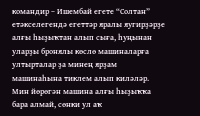командир – Ишембай егете “Солтан” етәкселегендә егеттәр яралы яугирҙәрҙе алғы һыҙыҡтан алып сыға, һуңынан уларҙы бронялы көслө машиналарға ултырталар ҙа минең ярҙам машинаһына тиклем алып киләләр. Мин йөрөгән машина алғы һыҙыҡҡа бара алмай, сөнки ул аҡ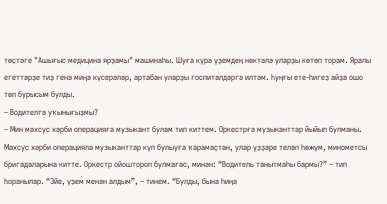төҫтәге "Ашығыс медицина ярҙамы" машинаһы. Шуға күрә үҙемдең нөктәлә уларҙы көтөп торам. Яралы егеттәрҙе тиҙ генә миңә күсерәләр, артабан уларҙы госпиталдәргә илтәм. Һуңғы ете-һигеҙ айҙа ошо төп бурысым булды.
– Водителгә уҡынығыҙмы?
– Мин махсус хәрби операцияға музыкант булам тип киттем. Оркестрға музыканттар йыйып булманы. Махсус хәрби операцияла музыканттар күп булыуға ҡарамаҫтан, улар үҙҙәре теләп һөжүм, минометсы бригадаларына китте. Оркестр ойоштороп булмағас, минән: “Водитель танытмаһы бармы?” – тип һоранылар. “Эйе, үҙем менән алдым”, – тинем. “Булды, бына һиңә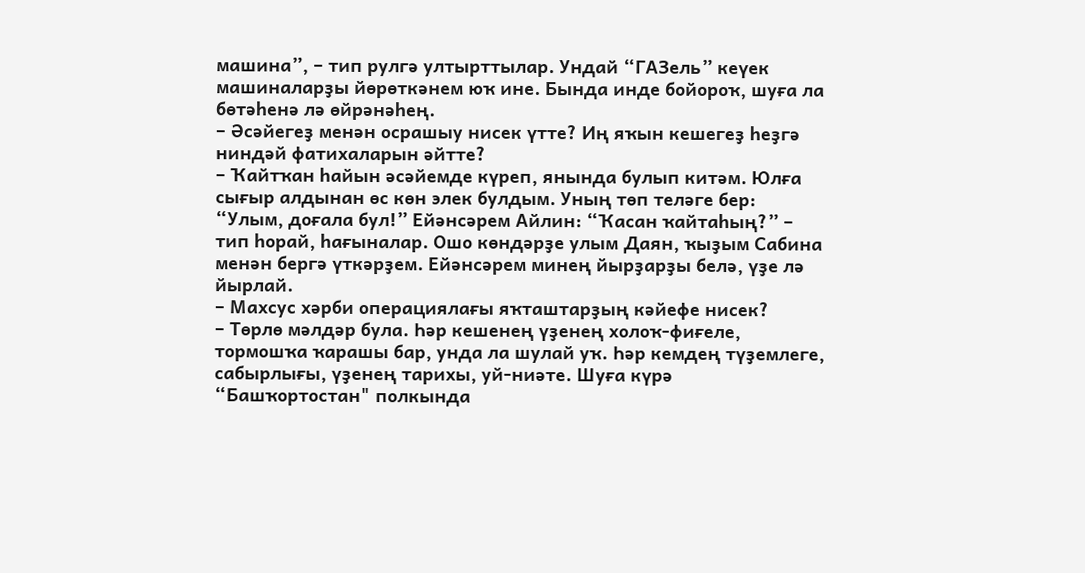машина”, – тип рулгә ултырттылар. Ундай “ГАЗель” кеүек машиналарҙы йөрөткәнем юҡ ине. Бында инде бойороҡ, шуға ла бөтәһенә лә өйрәнәһең.
– Әсәйегеҙ менән осрашыу нисек үтте? Иң яҡын кешегеҙ һеҙгә ниндәй фатихаларын әйтте?
– Ҡайтҡан һайын әсәйемде күреп, янында булып китәм. Юлға сығыр алдынан өс көн элек булдым. Уның төп теләге бер: “Улым, доғала бул!” Ейәнсәрем Айлин: “Ҡасан ҡайтаһың?” – тип һорай, һағыналар. Ошо көндәрҙе улым Даян, ҡыҙым Сабина менән бергә үткәрҙем. Ейәнсәрем минең йырҙарҙы белә, үҙе лә йырлай.
– Махсус хәрби операциялағы яҡташтарҙың кәйефе нисек?
– Төрлө мәлдәр була. Һәр кешенең үҙенең холоҡ-фиғеле, тормошҡа ҡарашы бар, унда ла шулай уҡ. Һәр кемдең түҙемлеге, сабырлығы, үҙенең тарихы, уй-ниәте. Шуға күрә “Башҡортостан" полкында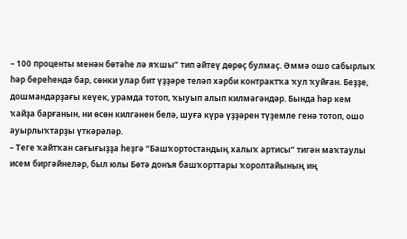– 100 проценты менән бөтәһе лә яҡшы” тип әйтеү дөрөҫ булмаҫ. Әммә ошо сабырлыҡ һәр береһендә бар, сөнки улар бит үҙҙәре теләп хәрби контрактҡа ҡул ҡуйған. Беҙҙе, дошмандарҙағы кеүек, урамда тотоп, ҡыуып алып килмәгәндәр. Бында һәр кем ҡайҙа барғанын, ни өсөн килгәнен белә, шуға күрә үҙҙәрен түҙемле генә тотоп, ошо ауырлыҡтарҙы үткәрәләр.
– Теге ҡайтҡан сағығыҙҙа һеҙгә “Башҡортостандың халыҡ артисы” тигән маҡтаулы исем биргәйнеләр, был юлы Бөтә донъя башҡорттары ҡоролтайының иң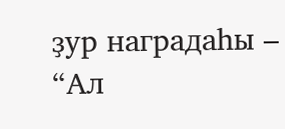ҙур наградаһы – “Ал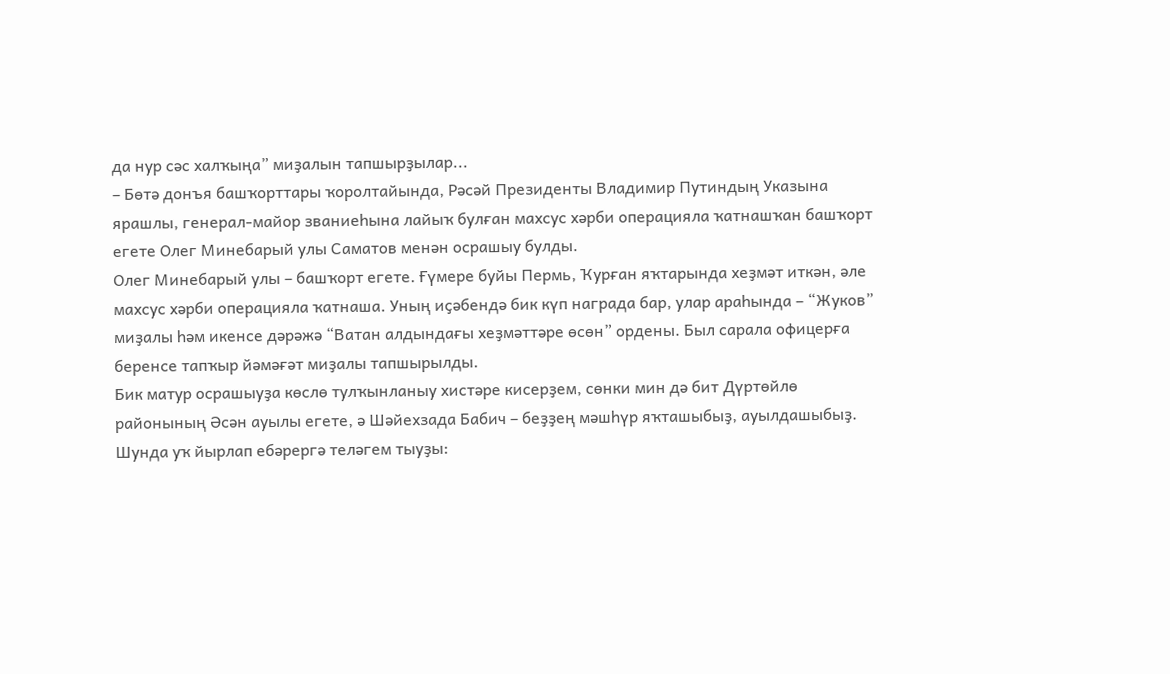да нур сәс халҡыңа” миҙалын тапшырҙылар...
– Бөтә донъя башҡорттары ҡоролтайында, Рәсәй Президенты Владимир Путиндың Указына ярашлы, генерал-майор званиеһына лайыҡ булған махсус хәрби операцияла ҡатнашҡан башҡорт егете Олег Минебарый улы Саматов менән осрашыу булды.
Олег Минебарый улы – башҡорт егете. Ғүмере буйы Пермь, Ҡурған яҡтарында хеҙмәт иткән, әле махсус хәрби операцияла ҡатнаша. Уның иҫәбендә бик күп награда бар, улар араһында – “Жуков” миҙалы һәм икенсе дәрәжә “Ватан алдындағы хеҙмәттәре өсөн” ордены. Был сарала офицерға беренсе тапҡыр йәмәғәт миҙалы тапшырылды.
Бик матур осрашыуҙа көслө тулҡынланыу хистәре кисерҙем, сөнки мин дә бит Дүртөйлө районының Әсән ауылы егете, ә Шәйехзада Бабич – беҙҙең мәшһүр яҡташыбыҙ, ауылдашыбыҙ. Шунда уҡ йырлап ебәрергә теләгем тыуҙы: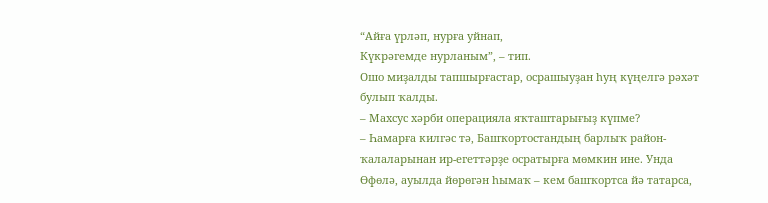“Айға үрләп, нурға уйнап,
Күкрәгемде нурланым”, – тип.
Ошо миҙалды тапшырғастар, осрашыуҙан һуң күңелгә рәхәт булып ҡалды.
– Махсус хәрби операцияла яҡташтарығыҙ күпме?
– Һамарға килгәс тә, Башҡортостандың барлыҡ район-ҡалаларынан ир-егеттәрҙе осратырға мөмкин ине. Унда Өфөлә, ауылда йөрөгән һымаҡ – кем башҡортса йә татарса,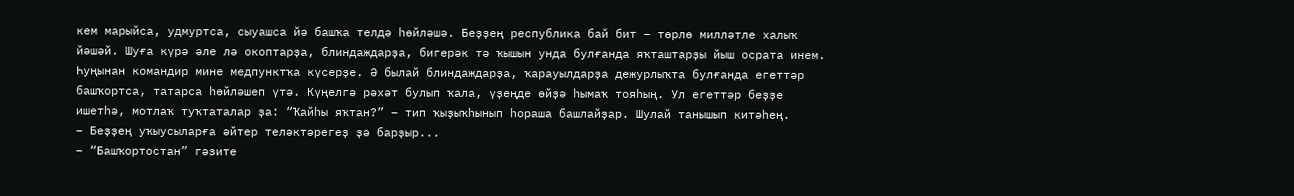кем марыйса, удмуртса, сыуашса йә башҡа телдә һөйләшә. Беҙҙең республика бай бит – төрлө милләтле халыҡ йәшәй. Шуға күрә әле лә окоптарҙа, блиндаждарҙа, бигерәк тә ҡышын унда булғанда яҡташтарҙы йыш осрата инем. Һуңынан командир мине медпунктҡа күсерҙе. Ә былай блиндаждарҙа, ҡарауылдарҙа дежурлыҡта булғанда егеттәр башҡортса, татарса һөйләшеп үтә. Күңелгә рәхәт булып ҡала, үҙеңде өйҙә һымаҡ тояһың. Ул егеттәр беҙҙе ишетһә, мотлаҡ туҡтаталар ҙа: “Ҡайһы яҡтан?” – тип ҡыҙыҡһынып һораша башлайҙар. Шулай танышып китәһең.
– Беҙҙең уҡыусыларға әйтер теләктәрегеҙ ҙә барҙыр...
– “Башҡортостан” гәзите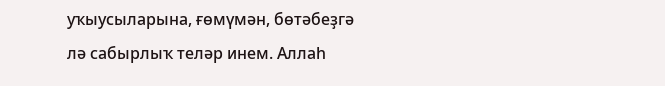уҡыусыларына, ғөмүмән, бөтәбеҙгә лә сабырлыҡ теләр инем. Аллаһ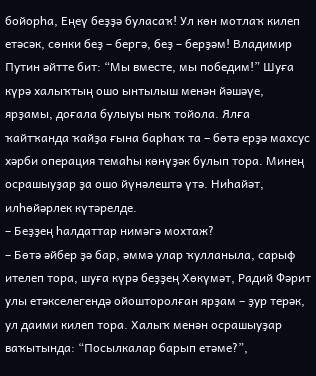бойорһа, Еңеү беҙҙә буласаҡ! Ул көн мотлаҡ килеп етәсәк, сөнки беҙ – бергә, беҙ – берҙәм! Владимир Путин әйтте бит: “Мы вместе, мы победим!” Шуға күрә халыҡтың ошо ынтылыш менән йәшәүе, ярҙамы, доғала булыуы ныҡ тойола. Ялға ҡайтҡанда ҡайҙа ғына барһаҡ та – бөтә ерҙә махсус хәрби операция темаһы көнүҙәк булып тора. Минең осрашыуҙар ҙа ошо йүнәлештә үтә. Ниһайәт, илһөйәрлек күтәрелде.
– Беҙҙең һалдаттар нимәгә мохтаж?
– Бөтә әйбер ҙә бар, әммә улар ҡулланыла, сарыф ителеп тора, шуға күрә беҙҙең Хөкүмәт, Радий Фәрит улы етәкселегендә ойошторолған ярҙам – ҙур терәк, ул даими килеп тора. Халыҡ менән осрашыуҙар ваҡытында: “Посылкалар барып етәме?”,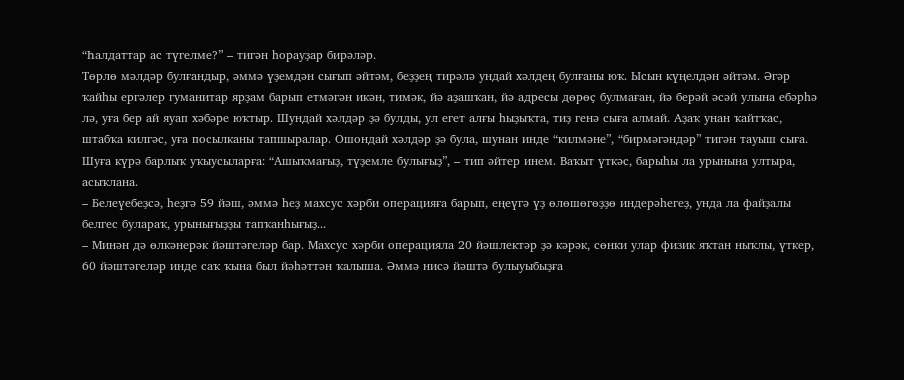“Һалдаттар ас түгелме?” – тигән һорауҙар бирәләр.
Төрлө мәлдәр булғандыр, әммә үҙемдән сығып әйтәм, беҙҙең тирәлә ундай хәлдең булғаны юҡ. Ысын күңелдән әйтәм. Әгәр ҡайһы ергәлер гуманитар ярҙам барып етмәгән икән, тимәк, йә аҙашҡан, йә адресы дөрөҫ булмаған, йә берәй әсәй улына ебәрһә лә, уға бер ай яуап хәбәре юҡтыр. Шундай хәлдәр ҙә булды, ул егет алғы һыҙыҡта, тиҙ генә сыға алмай. Аҙаҡ унан ҡайтҡас, штабҡа килгәс, уға посылканы тапшыралар. Ошондай хәлдәр ҙә була, шунан инде “килмәне”, “бирмәгәндәр” тигән тауыш сыға. Шуға күрә барлыҡ уҡыусыларға: “Ашыҡмағыҙ, түҙемле булығыҙ”, – тип әйтер инем. Ваҡыт үткәс, барыһы ла урынына ултыра, асыҡлана.
– Белеүебеҙсә, һеҙгә 59 йәш, әммә һеҙ махсус хәрби операцияға барып, еңеүгә үҙ өлөшөгөҙҙө индерәһегеҙ, унда ла файҙалы белгес булараҡ, урынығыҙҙы тапҡанһығыҙ...
– Минән дә өлкәнерәк йәштәгеләр бар. Махсус хәрби операцияла 20 йәшлектәр ҙә кәрәк, сөнки улар физик яҡтан ныҡлы, үткер, 60 йәштәгеләр инде саҡ ҡына был йәһәттән ҡалыша. Әммә нисә йәштә булыуыбыҙға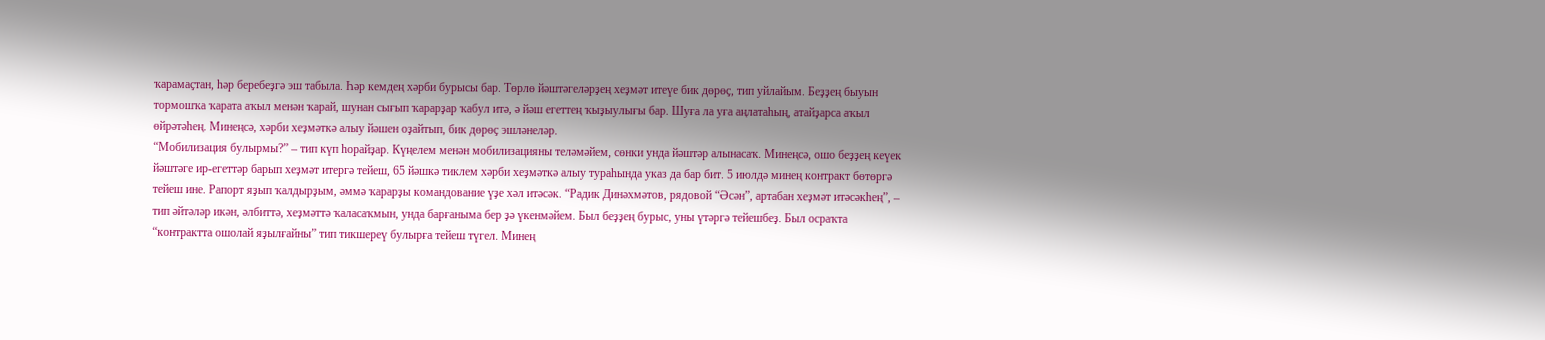ҡарамаҫтан, һәр беребеҙгә эш табыла. Һәр кемдең хәрби бурысы бар. Төрлө йәштәгеләрҙең хеҙмәт итеүе бик дөрөҫ, тип уйлайым. Беҙҙең быуын тормошҡа ҡарата аҡыл менән ҡарай, шунан сығып ҡарарҙар ҡабул итә, ә йәш егеттең ҡыҙыулығы бар. Шуға ла уға аңлатаһың, атайҙарса аҡыл өйрәтәһең. Минеңсә, хәрби хеҙмәткә алыу йәшен оҙайтып, бик дөрөҫ эшләнеләр.
“Мобилизация булырмы?” – тип күп һорайҙар. Күңелем менән мобилизацияны теләмәйем, сөнки унда йәштәр алынасаҡ. Минеңсә, ошо беҙҙең кеүек йәштәге ир-егеттәр барып хеҙмәт итергә тейеш, 65 йәшкә тиклем хәрби хеҙмәткә алыу тураһында указ да бар бит. 5 июлдә минең контракт бөтөргә тейеш ине. Рапорт яҙып ҡалдырҙым, әммә ҡарарҙы командование үҙе хәл итәсәк. “Радик Динәхмәтов, рядовой “Әсән”, артабан хеҙмәт итәсәкһең”, – тип әйтәләр икән, әлбиттә, хеҙмәттә ҡаласаҡмын, унда барғаныма бер ҙә үкенмәйем. Был беҙҙең бурыс, уны үтәргә тейешбеҙ. Был осраҡта “контрактта ошолай яҙылғайны” тип тикшереү булырға тейеш түгел. Минең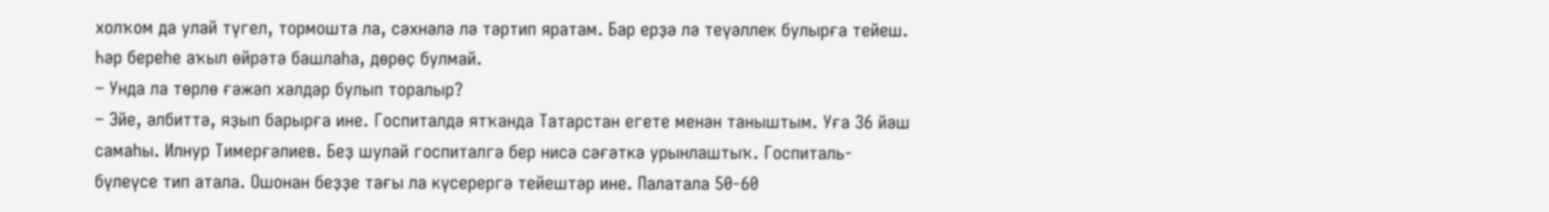холҡом да улай түгел, тормошта ла, сәхнәлә лә тәртип яратам. Бар ерҙә лә теүәллек булырға тейеш. Һәр береһе аҡыл өйрәтә башлаһа, дөрөҫ булмай.
– Унда ла төрлө ғәжәп хәлдәр булып торалыр?
– Эйе, әлбиттә, яҙып барырға ине. Госпиталдә ятҡанда Татарстан егете менән таныштым. Уға 36 йәш самаһы. Илнур Тимерғәлиев. Беҙ шулай госпиталгә бер нисә сәғәткә урынлаштыҡ. Госпиталь-бүлеүсе тип атала. Ошонан беҙҙе тағы ла күсерергә тейештәр ине. Палатала 50-60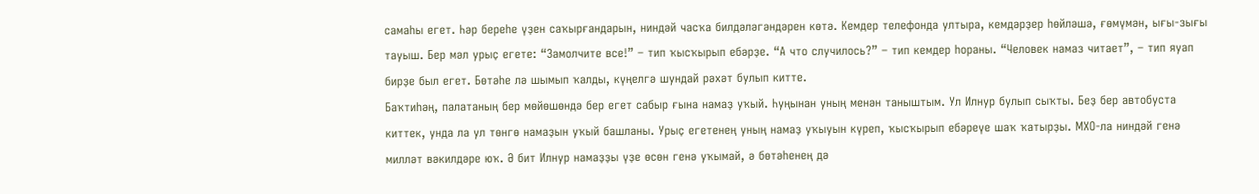самаһы егет. Һәр береһе үҙен саҡырғандарын, ниндәй часҡа билдәләгәндәрен көтә. Кемдер телефонда ултыра, кемдәрҙер һөйләшә, ғөмүмән, ығы-зығы тауыш. Бер мәл урыҫ егете: “Замолчите все!” – тип ҡысҡырып ебәрҙе. “А что случилось?” – тип кемдер һораны. “Человек намаз читает”, – тип яуап бирҙе был егет. Бөтәһе лә шымып ҡалды, күңелгә шундай рәхәт булып китте.
Баҡтиһәң, палатаның бер мөйөшөндә бер егет сабыр ғына намаҙ уҡый. Һуңынан уның менән таныштым. Ул Илнур булып сыҡты. Беҙ бер автобуста киттек, унда ла ул төнгө намаҙын уҡый башланы. Урыҫ егетенең уның намаҙ уҡыуын күреп, ҡысҡырып ебәреүе шаҡ ҡатырҙы. МХО-ла ниндәй генә милләт вәкилдәре юҡ. Ә бит Илнур намаҙҙы үҙе өсөн генә уҡымай, ә бөтәһенең дә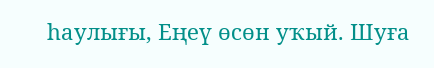һаулығы, Еңеү өсөн уҡый. Шуға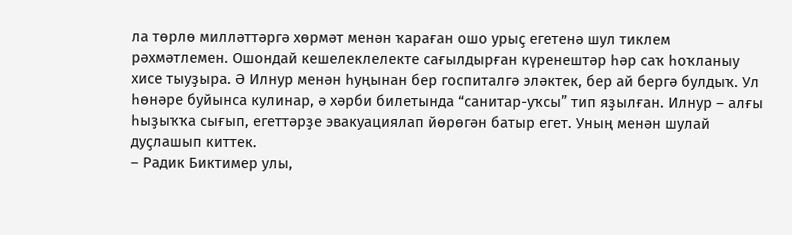ла төрлө милләттәргә хөрмәт менән ҡараған ошо урыҫ егетенә шул тиклем рәхмәтлемен. Ошондай кешелеклелекте сағылдырған күренештәр һәр саҡ һоҡланыу хисе тыуҙыра. Ә Илнур менән һуңынан бер госпиталгә эләктек, бер ай бергә булдыҡ. Ул һөнәре буйынса кулинар, ә хәрби билетында “санитар-уҡсы” тип яҙылған. Илнур – алғы һыҙыҡҡа сығып, егеттәрҙе эвакуациялап йөрөгән батыр егет. Уның менән шулай дуҫлашып киттек.
– Радик Биктимер улы,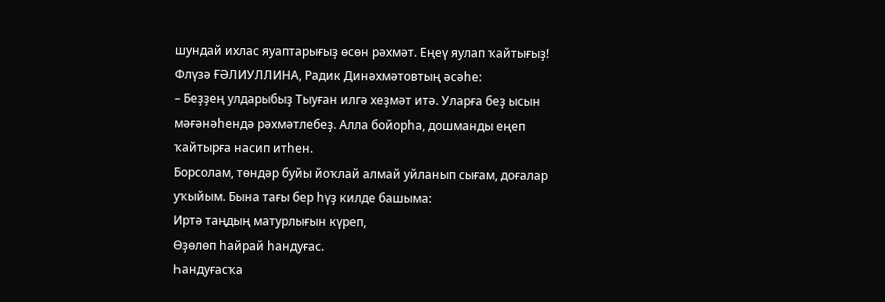шундай ихлас яуаптарығыҙ өсөн рәхмәт. Еңеү яулап ҡайтығыҙ!
Флүзә ҒӘЛИУЛЛИНА, Радик Динәхмәтовтың әсәһе:
– Беҙҙең улдарыбыҙ Тыуған илгә хеҙмәт итә. Уларға беҙ ысын мәғәнәһендә рәхмәтлебеҙ. Алла бойорһа, дошманды еңеп ҡайтырға насип итһен.
Борсолам, төндәр буйы йоҡлай алмай уйланып сығам, доғалар уҡыйым. Бына тағы бер һүҙ килде башыма:
Иртә таңдың матурлығын күреп,
Өҙөлөп һайрай һандуғас.
Һандуғасҡа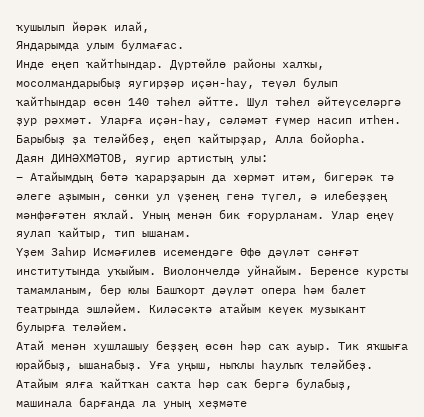ҡушылып йөрәк илай,
Яндарымда улым булмағас.
Инде еңеп ҡайтһындар. Дүртөйлө районы халҡы, мосолмандарыбыҙ яугирҙәр иҫән-һау, теүәл булып ҡайтһындар өсөн 140 тәһел әйтте. Шул тәһел әйтеүселәргә ҙур рәхмәт. Уларға иҫән-һау, сәләмәт ғүмер насип итһен. Барыбыҙ ҙа теләйбеҙ, еңеп ҡайтырҙар, Алла бойорһа.
Даян ДИНӘХМӘТОВ, яугир артистың улы:
– Атайымдың бөтә ҡарарҙарын да хөрмәт итәм, бигерәк тә әлеге аҙымын, сөнки ул үҙенең генә түгел, ә илебеҙҙең мәнфәғәтен яҡлай. Уның менән бик ғорурланам. Улар еңеү яулап ҡайтыр, тип ышанам.
Үҙем Заһир Исмәғилев исемендәге Өфө дәүләт сәнғәт институтында уҡыйым. Виолончелдә уйнайым. Беренсе курсты тамамланым, бер юлы Башҡорт дәүләт опера һәм балет театрында эшләйем. Киләсәктә атайым кеүек музыкант булырға теләйем.
Атай менән хушлашыу беҙҙең өсөн һәр саҡ ауыр. Тик яҡшыға юрайбыҙ, ышанабыҙ. Уға уңыш, ныҡлы һаулыҡ теләйбеҙ. Атайым ялға ҡайтҡан саҡта һәр саҡ бергә булабыҙ, машинала барғанда ла уның хеҙмәте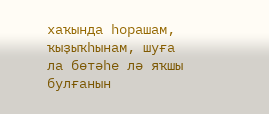хаҡында һорашам, ҡыҙыҡһынам, шуға ла бөтәһе лә яҡшы булғанын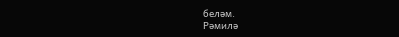беләм.
Рәмилә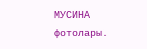МУСИНА фотолары.